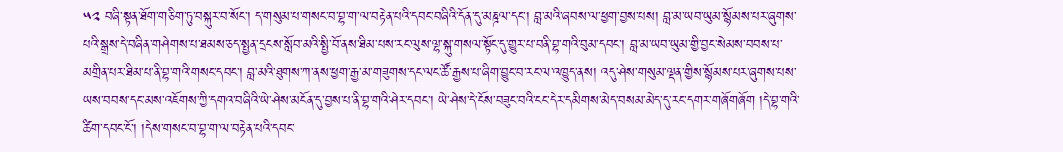༥༢ བཞི་སྟན་ཐོག་གཅིག་ཏུ་བསྐུར་བ་སོང་། ད་གསུམ་པ་གསང་བ་བྷ་ག་ལ་བརྟེན་པའི་དབང་བཞིའི་དོན་དུ་མཎྜལ་དང་། བླ་མའི་ཞབས་ལ་ཕྱག་བྱས་པས། བླ་མ་ཡབ་ཡུམ་སྙོམས་པར་ཞུགས་པའི་སྒྲས་དེ་བཞིན་གཤེགས་པ་ཐམས་ཅད་སྤྱན་དྲངས་སློབ་མའི་སྤྱི་བོ་ནས་ཐིམ་པས་རང་ལུས་ལྷ་སྐུ་གསལ་སྟོང་དུ་གྱུར་པ་བནི་བྷ་གའི་བུམ་དབང་། བླ་མ་ཡབ་ཡུམ་གྱི་བྱང་སེམས་བབས་པ་མགྲིན་པར་ཐིམ་པ་ནི་བྷ་གའི་གསང་དབང་། བླ་མའི་ཐུགས་ཀ་ནས་ཕྱག་རྒྱ་མ་གཟུགས་དང་ལང་ཚོ་རྒྱས་པ་ཞིག་བྱུང་བ་རང་ལ་འཁྱུད་ནས། འདུ་ཤེས་གསུམ་ལྡན་གྱིས་སྙོམས་པར་ཞུགས་པས་ཡས་བབས་དང་མས་འཇོགས་ཀྱི་དགའ་བཞིའི་ཡེ་ཤེས་མངོན་དུ་བྱས་པ་ནི་བྷ་གའི་ཤེར་དབང་། ཡེ་ཤེས་དེ་ངོས་བཟུང་བའི་ངང་དེར་དམིགས་མེད་བསམ་མེད་དུ་རང་དགར་གཞོགཞོག །དེ་བྷ་གའི་ཚིག་དབང་ངོ་། །དེས་གསང་བ་བྷ་ག་ལ་བརྟེན་པའི་དབང་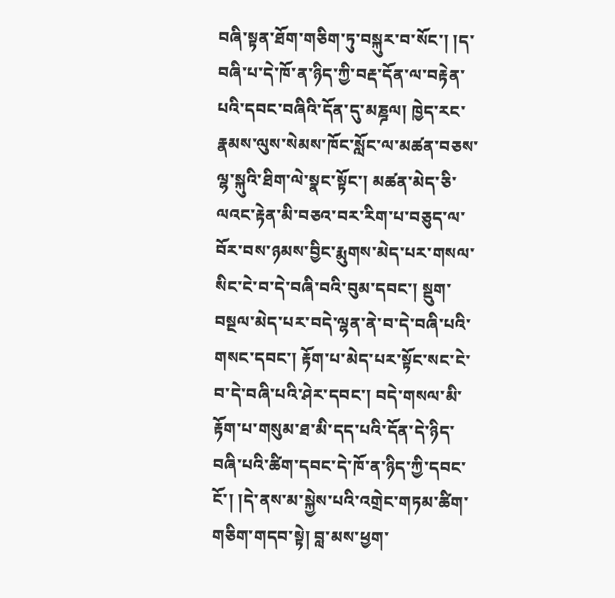བཞི་སྟན་ཐོག་གཅིག་ཏུ་བསྐུར་བ་སོང་། །ད་བཞི་པ་དེ་ཁོ་ན་ཉིད་ཀྱི་བརྡ་དོན་ལ་བརྟེན་པའི་དབང་བཞིའི་དོན་དུ་མཎྜལ། ཁྱེད་རང་རྣམས་ལུས་སེམས་ཁོང་སློང་ལ་མཚན་བཅས་ལྷ་སྐུའི་ཐིག་ལེ་སྣང་སྟོང་། མཚན་མེད་ཅི་ལའང་རྟེན་མི་བཅའ་བར་རིག་པ་བཅུད་ལ་བོར་བས་ཉམས་བྱིང་རྨུགས་མེད་པར་གསལ་སིང་ངེ་བ་དེ་བཞི་བའི་བུམ་དབང་། སྡུག་བསྔལ་མེད་པར་བདེ་ལྷན་ནེ་བ་དེ་བཞི་པའི་གསང་དབང་། རྟོག་པ་མེད་པར་སྟོང་སང་ངེ་བ་དེ་བཞི་པའི་ཤེར་དབང་། བདེ་གསལ་མི་རྟོག་པ་གསུམ་ཐ་མི་དད་པའི་དོན་དེ་ཉིད་བཞི་པའི་ཚིག་དབང་དེ་ཁོ་ན་ཉིད་ཀྱི་དབང་ངོ་། །དེ་ནས་མ་སྐྱེས་པའི་འགྲེང་གཏམ་ཚིག་གཅིག་གདབ་སྟེ། བླ་མས་ཕྱག་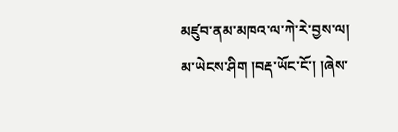མཛུབ་ནམ་མཁའ་ལ་ཀེ་རེ་བྱས་ལ། མ་ཡེངས་ཤིག །བརྡ་ཡོང་ངོ་། །ཞེས་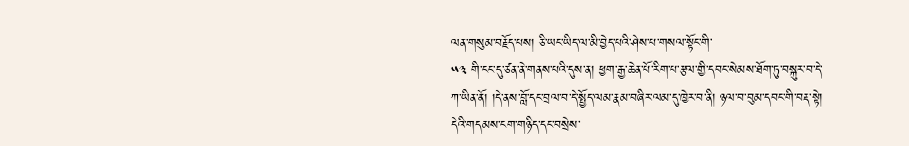ལན་གསུམ་བརྗོད་པས། ཅི་ཡང་ཡིད་ལ་མི་བྱེད་པའི་ཤེས་པ་གསལ་སྟོང་གི་
༥༣ གི་ངང་དུ་ཙན་ནེ་གནས་པའི་དུས་ན། ཕྱག་རྒྱ་ཆེན་པོ་རིག་པ་རྩལ་གྱི་དབང་སེམས་ཐོག་ཏུ་བསྐུར་བ་དེ་ཀ་ཡིན་ནོ། །དེ་ནས་བློ་དང་བྲལ་བ་དེ་སྤྱོད་ལམ་རྣམ་བཞིར་ལམ་དུ་ཁྱེར་བ་ནི། ཉལ་བ་བུམ་དབང་གི་བརྡ་སྟེ། དེའི་གདམས་ངག་གཉིད་དང་བསྲེས་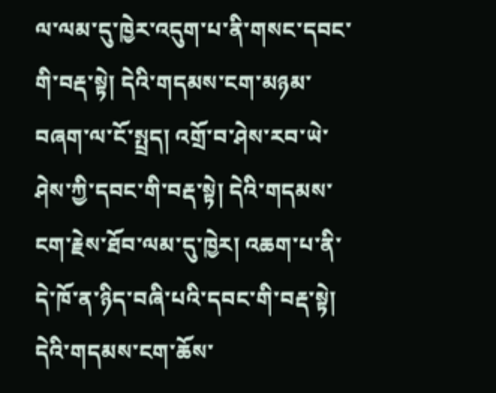ལ་ལམ་དུ་ཁྱེར་འདུག་པ་ནི་གསང་དབང་གི་བརྡ་སྟེ། དེའི་གདམས་ངག་མཉམ་བཞག་ལ་ངོ་སྤྲད། འགྲོ་བ་ཤེས་རབ་ཡེ་ཤེས་ཀྱི་དབང་གི་བརྡ་སྟེ། དེའི་གདམས་ངག་རྗེས་ཐོབ་ལམ་དུ་ཁྱེར། འཆག་པ་ནི་དེ་ཁོ་ན་ཉིད་བཞི་པའི་དབང་གི་བརྡ་སྟེ། དེའི་གདམས་ངག་ཆོས་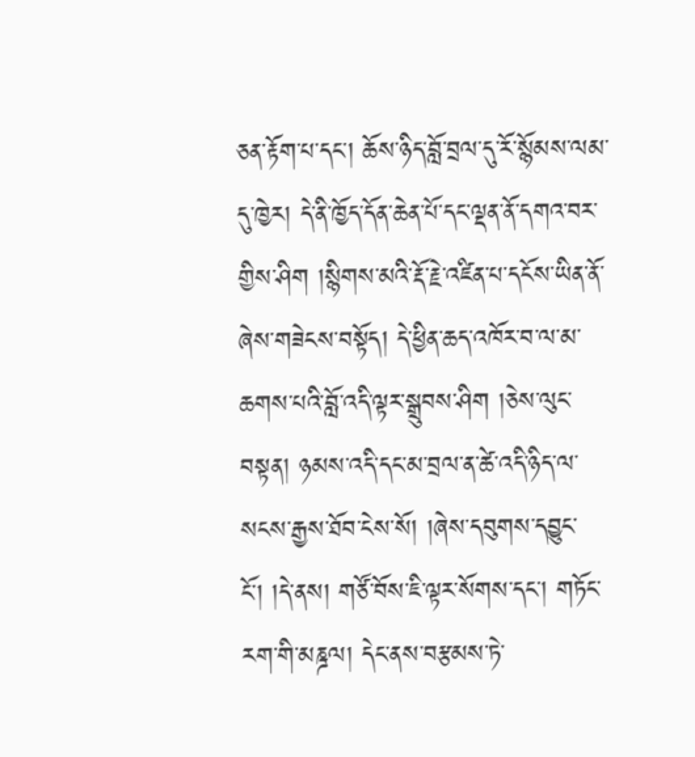ཅན་རྟོག་པ་དང་། ཆོས་ཉིད་བློ་བྲལ་དུ་རོ་སྙོམས་ལམ་དུ་ཁྱེར། དེ་ནི་ཁྱོད་དོན་ཆེན་པོ་དང་ལྡན་ནོ་དགའ་བར་གྱིས་ཤིག །སྙིགས་མའི་རྡོ་རྗེ་འཛིན་པ་དངོས་ཡིན་ནོ་ཞེས་གཟེངས་བསྟོད། དེ་ཕྱིན་ཆད་འཁོར་བ་ལ་མ་ཆགས་པའི་བློ་འདི་ལྟར་སྒྲུབས་ཤིག །ཅེས་ལུང་བསྟན། ཉམས་འདི་དང་མ་བྲལ་ན་ཚེ་འདི་ཉིད་ལ་སངས་རྒྱས་ཐོབ་ངེས་སོ། །ཞེས་དབུགས་དབྱུང་ངོ་། །དེ་ནས། གཙོ་བོས་ཇི་ལྟར་སོགས་དང་། གཏོང་རག་གི་མཎྜལ། དེང་ནས་བརྩམས་ཏེ་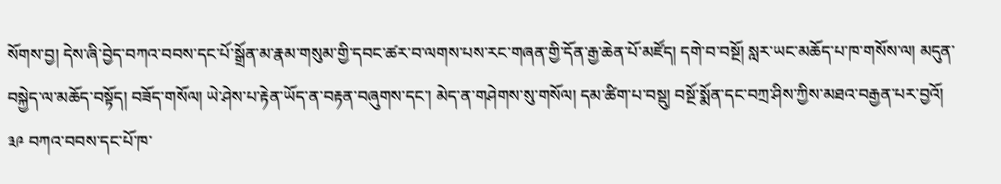སོགས་བྱ། དེས་ཞི་བྱེད་བཀའ་བབས་དང་པོ་སྒྲོན་མ་རྣམ་གསུམ་གྱི་དབང་ཚར་བ་ལགས་པས་རང་གཞན་གྱི་དོན་རྒྱ་ཆེན་པོ་མཛོད། དགེ་བ་བསྔོ། སླར་ཡང་མཆོད་པ་ཁ་གསོས་ལ། མདུན་བསྐྱེད་ལ་མཆོད་བསྟོད། བཟོད་གསོལ། ཡེ་ཤེས་པ་རྟེན་ཡོད་ན་བརྟན་བཞུགས་དང་། མེད་ན་གཤེགས་སུ་གསོལ། དམ་ཚིག་པ་བསྡུ། བསྔོ་སྨོན་དང་བཀྲ་ཤིས་ཀྱིས་མཐའ་བརྒྱན་པར་བྱའོ།
༣༩ བཀའ་བབས་དང་པོ་ཁ་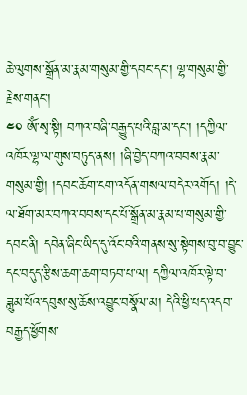ཆེ་ལུགས་སྒྲོན་མ་རྣམ་གསུམ་གྱི་དབང་དང་། ལྷ་གསུམ་གྱི་རྗེས་གནང་།
༤༠ ༀ་སྭ་སྟི། བཀའ་བཞི་བརྒྱུད་པའི་བླ་མ་དང་། །དཀྱིལ་འཁོར་ལྷ་ལ་གུས་བཏུད་ནས། །ཞི་བྱེད་བཀའ་བབས་རྣམ་གསུམ་གྱི། །དབང་ཆོག་ངག་འདོན་གསལ་བདེར་འགོད། །དེ་ལ་ཐོག་མར་བཀའ་བབས་དང་པོ་སྒྲོན་མ་རྣམ་པ་གསུམ་གྱི་དབང་ནི། དབེན་ཞིང་ཡིད་དུ་འོང་བའི་གནས་སུ་སྟེགས་བུ་བ་བྱུང་དང་བདུད་རྩིས་ཆག་ཆག་བཏབ་པ་ལ། དཀྱིལ་འཁོར་ལྟེ་བ་ཟླུམ་པོའ་དབུས་སུ་ཆོས་འབྱུང་བསྣོལ་མ། དེའི་ཕྱི་པད་འདབ་བརྒྱད་ཕྱོགས་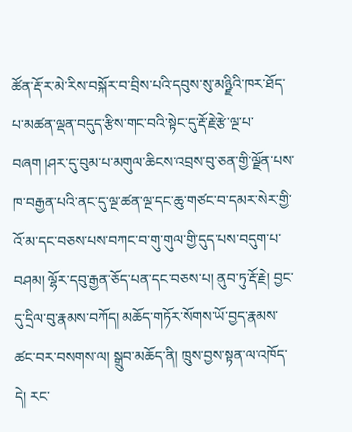ཚོན་རྡོ་ར་མེ་རིས་བསྐོར་བ་བྲིས་པའི་དབུས་སུ་མཉྫིའི་ཁར་ཐོད་པ་མཚན་ལྡན་བདུད་རྩིས་གང་བའི་སྟེང་དུ་རྡོ་རྗེ་རྩེ་ལྔ་པ་བཞག །ཤར་དུ་བུམ་པ་མགུལ་ཆིངས་འབྲས་བུ་ཅན་གྱི་ལྗོན་པས་ཁ་བརྒྱན་པའི་ནང་དུ་ལྔ་ཚན་ལྔ་དང་ཆུ་གཙང་བ་དམར་སེར་གྱི་འོ་མ་དང་བཅས་པས་བཀང་བ་གུ་གུལ་གྱི་དུད་པས་བདུག་པ་བཤམ། ལྷོར་དབུ་རྒྱན་ཅོད་པན་དང་བཅས་པ། ནུབ་ཏུ་རྡོ་རྗེ། བྱང་དུ་དྲིལ་བུ་རྣམས་བཀོད། མཆོད་གཏོར་སོགས་ཡོ་བྱད་རྣམས་ཚང་བར་བསགས་ལ། སྒྲུབ་མཆོད་ནི། ཁྲུས་བྱས་སྟན་ལ་འཁོད་དེ། རང་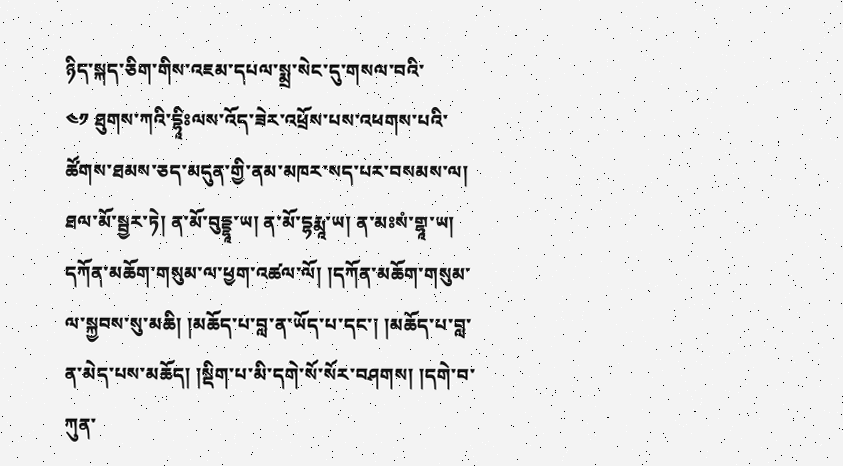ཉིད་སྐད་ཅིག་གིས་འཇམ་དཔལ་སྨྲ་སེང་དུ་གསལ་བའི་
༤༡ ཐུགས་ཀའི་དྷཱིཿལས་འོད་ཟེར་འཕྲོས་པས་འཕགས་པའི་ཚོགས་ཐམས་ཅད་མདུན་གྱི་ནམ་མཁར་སད་པར་བསམས་ལ། ཐལ་མོ་སྦྱར་ཏེ། ན་མོ་བུདྡྷཱ་ཡ། ན་མོ་དྷརྨཱ་ཡ། ན་མཿསཾ་གྷཱ་ཡ། དཀོན་མཆོག་གསུམ་ལ་ཕྱག་འཚལ་ལོ། །དཀོན་མཆོག་གསུམ་ལ་སྐྱབས་སུ་མཆི། །མཆོད་པ་བླ་ན་ཡོད་པ་དང་། །མཆོད་པ་བླ་ན་མེད་པས་མཆོད། །སྡིག་པ་མི་དགེ་སོ་སོར་བཤགས། །དགེ་བ་ཀུན་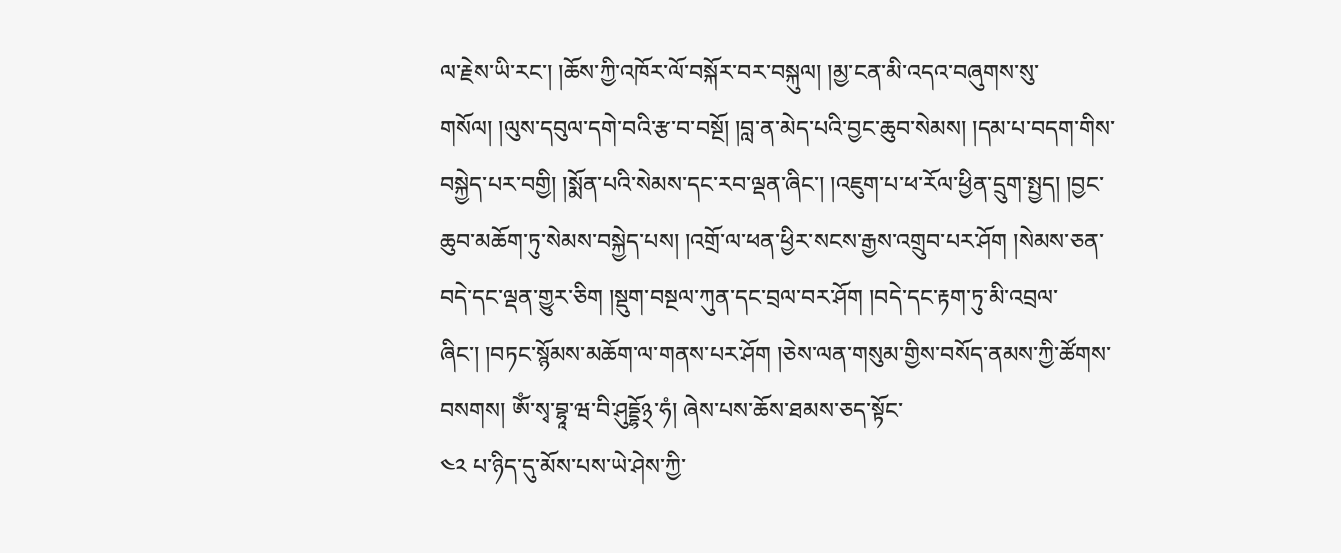ལ་རྗེས་ཡི་རང་། །ཆོས་ཀྱི་འཁོར་ལོ་བསྐོར་བར་བསྐུལ། །མྱ་ངན་མི་འདའ་བཞུགས་སུ་གསོལ། །ལུས་དབུལ་དགེ་བའི་རྩ་བ་བསྔོ། །བླ་ན་མེད་པའི་བྱང་ཆུབ་སེམས། །དམ་པ་བདག་གིས་བསྐྱེད་པར་བགྱི། །སྨོན་པའི་སེམས་དང་རབ་ལྡན་ཞིང་། །འཇུག་པ་ཕ་རོལ་ཕྱིན་དྲུག་སྤྱད། །བྱང་ཆུབ་མཆོག་ཏུ་སེམས་བསྐྱེད་པས། །འགྲོ་ལ་ཕན་ཕྱིར་སངས་རྒྱས་འགྲུབ་པར་ཤོག །སེམས་ཅན་བདེ་དང་ལྡན་གྱུར་ཅིག །སྡུག་བསྔལ་ཀུན་དང་བྲལ་བར་ཤོག །བདེ་དང་རྟག་ཏུ་མི་འབྲལ་ཞིང་། །བཏང་སྙོམས་མཆོག་ལ་གནས་པར་ཤོག །ཅེས་ལན་གསུམ་གྱིས་བསོད་ནམས་ཀྱི་ཚོགས་བསགས། ༀ་སྭ་བྷཱ་ཝ་བི་ཤུདྡྷོ྅་ཧཾ། ཞེས་པས་ཆོས་ཐམས་ཅད་སྟོང་
༤༢ པ་ཉིད་དུ་མོས་པས་ཡེ་ཤེས་ཀྱི་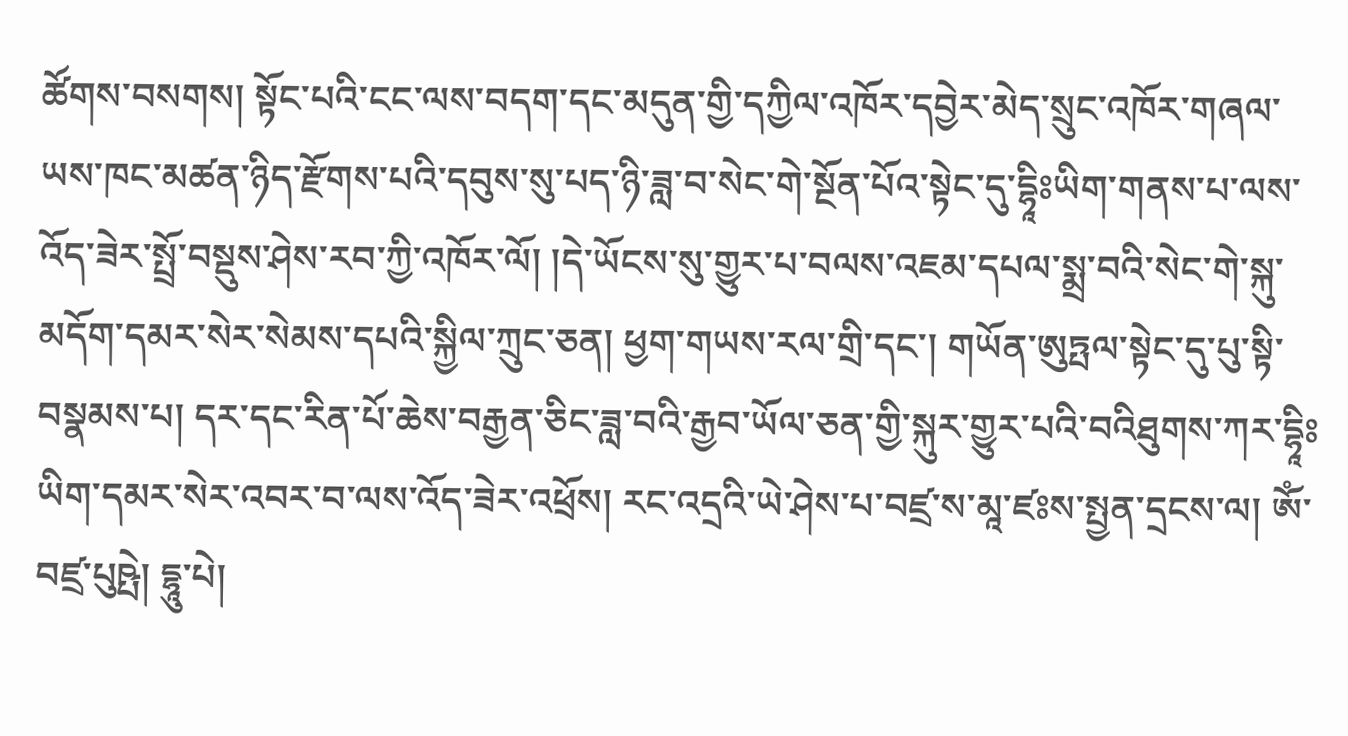ཚོགས་བསགས། སྟོང་པའི་ངང་ལས་བདག་དང་མདུན་གྱི་དཀྱིལ་འཁོར་དབྱེར་མེད་སྲུང་འཁོར་གཞལ་ཡས་ཁང་མཚན་ཉིད་རྫོགས་པའི་དབུས་སུ་པད་ཉི་ཟླ་བ་སེང་གེ་སྔོན་པོའ་སྟེང་དུ་དྷཱིཿཡིག་གནས་པ་ལས་འོད་ཟེར་སྤྲོ་བསྡུས་ཤེས་རབ་ཀྱི་འཁོར་ལོ། །དེ་ཡོངས་སུ་གྱུར་པ་བལས་འཇམ་དཔལ་སྨྲ་བའི་སེང་གེ་སྐུ་མདོག་དམར་སེར་སེམས་དཔའི་སྐྱིལ་ཀྲུང་ཅན། ཕྱག་གཡས་རལ་གྲི་དང་། གཡོན་ཨུཏྤལ་སྟེང་དུ་པུ་སྟི་བསྣམས་པ། དར་དང་རིན་པོ་ཆེས་བརྒྱན་ཅིང་ཟླ་བའི་རྒྱབ་ཡོལ་ཅན་གྱི་སྐུར་གྱུར་པའི་བའིཐུགས་ཀར་དྷཱིཿཡིག་དམར་སེར་འབར་བ་ལས་འོད་ཟེར་འཕྲོས། རང་འདྲའི་ཡེ་ཤེས་པ་བཛྲ་ས་མཱ་ཛཿས་སྤྱན་དྲངས་ལ། ༀ་བཛྲ་པུཥྤེ། དྷཱུ་པེ།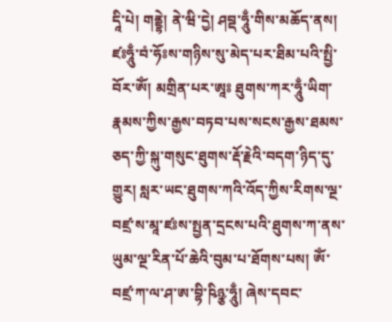དཱི་པེ། གནྡྷེ། ནེ་ཝི་དྱེ། ཤབྡ་ཧཱུྃ་གིས་མཆོད་ནས། ཛཿཧཱུྃ་བཾ་ཧོཿས་གཉིས་སུ་མེད་པར་ཐིམ་པའི་སྤྱི་བོར་ༀ། མགྲིན་པར་ཨཱཿ ཐུགས་ཀར་ཧཱུྃ་ཡིག་རྣམས་ཀྱིས་རྒྱས་བཏབ་པས་སངས་རྒྱས་ཐམས་ཅད་ཀྱི་སྐུ་གསུང་ཐུགས་རྡོ་རྗེའི་བདག་ཉིད་དུ་གྱུར། སླར་ཡང་ཐུགས་ཀའི་འོད་ཀྱིས་རིགས་ལྔ་བཛྲ་ས་མཱ་ཛཿས་སྤྱན་དྲངས་པའི་ཐུགས་ཀ་ནས་ཡུམ་ལྔ་རིན་པོ་ཆེའི་བུམ་པ་ཐོགས་པས། ༀ་བཛྲ་ཀ་ལ་ཤ་ཨ་བྷི་ཥིཉྩ་ཧཱུྃ། ཞེས་དབང་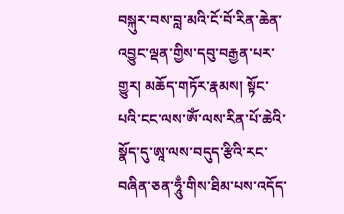བསྐུར་བས་བླ་མའི་ངོ་བོ་རིན་ཆེན་འབྱུང་ལྡན་གྱིས་དབུ་བརྒྱན་པར་གྱུར། མཆོད་གཏོར་རྣམས། སྟོང་པའི་ངང་ལས་ༀ་ལས་རིན་པོ་ཆེའི་སྣོད་དུ་ཨཱ་ལས་བདུད་རྩིའི་རང་བཞིན་ཅན་ཧཱུྃ་གིས་ཐིམ་པས་འདོད་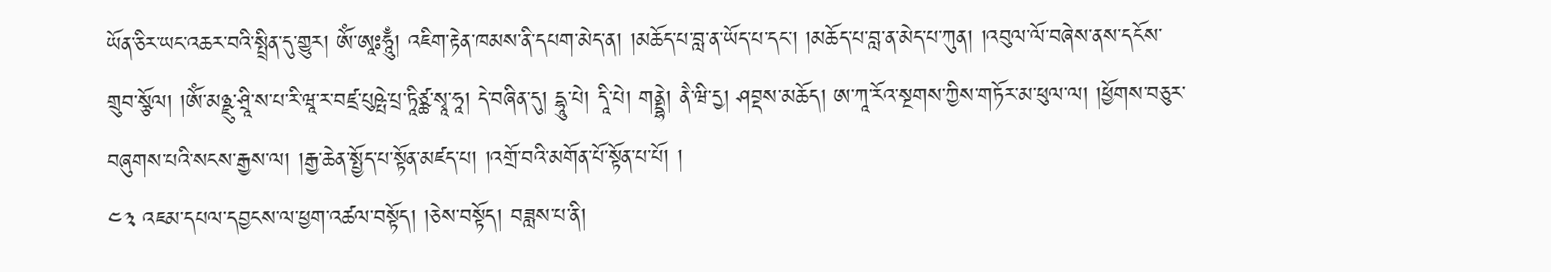ཡོན་ཅིར་ཡང་འཆར་བའི་སྤྲིན་དུ་གྱུར། ༀ་ཨཱཿཧཱུྃ། འཇིག་རྟེན་ཁམས་ནི་དཔག་མེད་ན། །མཆོད་པ་བླ་ན་ཡོད་པ་དང་། །མཆོད་པ་བླ་ན་མེད་པ་ཀུན། །འབུལ་ལོ་བཞེས་ནས་དངོས་གྲུབ་སྩོལ། །ༀ་མཉྫུ་ཤྲཱི་ས་པ་རི་ཝཱ་ར་བཛྲ་པུཥྤེ་པྲ་ཏཱིཙྪ་སྭཱ་ཧཱ། དེ་བཞིན་དུ། དྷཱུ་པེ། དཱི་པེ། གནྡྷེ། ནཻ་ཝི་དྱ། ཤབྡས་མཆོད། ཨ་ཀཱ་རོའ་སྔགས་ཀྱིས་གཏོར་མ་ཕུལ་ལ། །ཕྱོགས་བཅུར་བཞུགས་པའི་སངས་རྒྱས་ལ། །རྒྱ་ཆེན་སྤྱོད་པ་སྟོན་མཛད་པ། །འགྲོ་བའི་མགོན་པོ་སྟོན་པ་པོ། །
༤༣ འཇམ་དཔལ་དབྱངས་ལ་ཕྱག་འཚལ་བསྟོད། །ཅེས་བསྟོད། བཟླས་པ་ནི།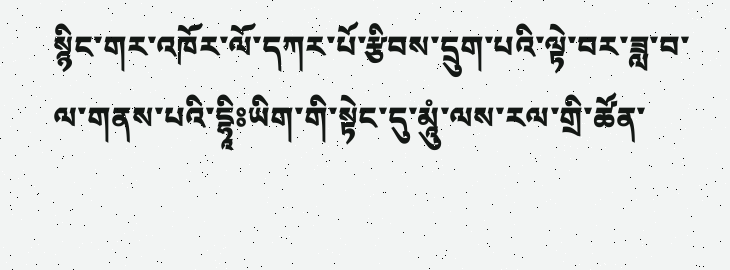སྙིང་གར་འཁོར་ལོ་དཀར་པོ་རྩིབས་དྲུག་པའི་ལྟེ་བར་ཟླ་བ་ལ་གནས་པའི་དྷཱིཿཡིག་གི་སྟེང་དུ་མཱུཾ་ལས་རལ་གྲི་ཚོན་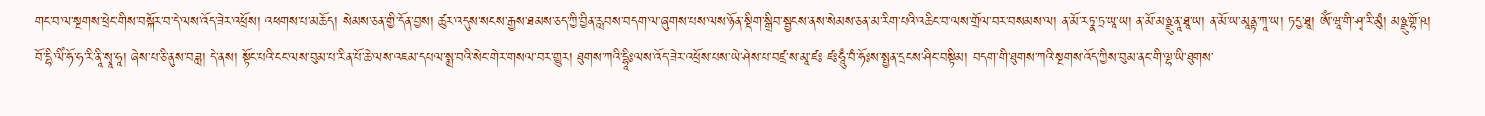གང་བ་ལ་སྔགས་ཕྲེང་གིས་བསྐོར་བ་དེ་ལས་འོད་ཟེར་འཕྲོས། འཕགས་པ་མཆོད། སེམས་ཅན་གྱི་དོན་བྱས། ཚུར་འདུས་སངས་རྒྱས་ཐམས་ཅད་ཀྱི་བྱིན་རླབས་བདག་ལ་ཞུགས་པས་ལས་ཉོན་སྡིག་སྒྲིབ་སྦྱངས་ནས་སེམས་ཅན་མ་རིག་པའི་འཆིང་བ་ལས་གྲོལ་བར་བསམས་ལ། ན་མོ་རཏྣ་ཏྲ་ཡཱ་ཡ། ན་མོ་མཉྫུ་ནཱ་ཐཱ་ཡ། ན་མོ་ཡ་མཱནྟ་ཀཱ་ཡ། ཏདྱ་ཐཱ། ༀ་ཝཱ་གི་ཤྭ་རི་མུཾ། མཉྫུ་གྷོ་ཥ། བོ་དྷི་ལིཾ་ཧོ་ཧ་རི་ནཱི་སྭཱ་ཧཱ། ཞེས་པ་ཅི་ནུས་བཟླ། དེ་ནས། སྟོང་པའི་ངང་ལས་བུམ་པ་རིན་པོ་ཆེ་ལས་འཇམ་དཔལ་སྨྲ་བའི་སེང་གེར་གསལ་བར་གྱུར། ཐུགས་ཀའི་དྷཱིཿལས་འོད་ཟེར་འཕྲོས་པས་ཡེ་ཤེས་པ་བཛྲ་ས་མཱ་ཛཿ ཛཿཧཱུྃ་བཾ་ཧོཿས་སྤྱན་དྲངས་ཤིང་བསྟིམ། བདག་གི་ཐུགས་ཀའི་སྔགས་འོད་ཀྱིས་བུམ་ནང་གི་ལྷ་ཡི་ཐུགས་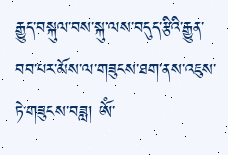རྒྱུད་བསྐུལ་བས་སྐུ་ལས་བདུད་རྩིའི་རྒྱུན་བབ་པར་མོས་ལ་གཟུངས་ཐག་ནས་འཇུས་ཏེ་གཟུངས་བཟླ། ༀ་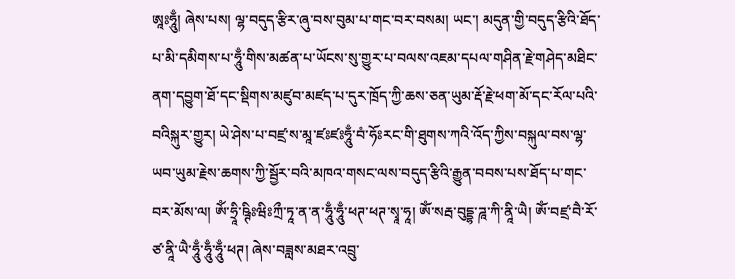ཨཱཿཧཱུྃ། ཞེས་པས། ལྷ་བདུད་རྩིར་ཞུ་བས་བུམ་པ་གང་བར་བསམ། ཡང་། མདུན་གྱི་བདུད་རྩིའི་ཐོད་པ་མི་དམིགས་པ་ཧཱུྃ་གིས་མཚན་པ་ཡོངས་སུ་གྱུར་པ་བལས་འཇམ་དཔལ་གཤིན་རྗེ་གཤེད་མཐིང་ནག་དབྱུག་ཐོ་དང་སྡིགས་མཛུབ་མཛད་པ་དུར་ཁྲོད་ཀྱི་ཆས་ཅན་ཡུམ་རྡོ་རྗེ་ཕག་མོ་དང་རོལ་པའི་བའིསྐུར་གྱུར། ཡེ་ཤེས་པ་བཛྲ་ས་མཱ་ཛཿཛཿཧཱུྃ་བཾ་ཧོཿརང་གི་ཐུགས་ཀའི་འོད་ཀྱིས་བསྐུལ་བས་ལྷ་ཡབ་ཡུམ་རྗེས་ཆགས་ཀྱི་སྦྱོར་བའི་མཁའ་གསང་ལས་བདུད་རྩིའི་རྒྱུན་བབས་པས་ཐོད་པ་གང་བར་མོས་ལ། ༀ་ཧྲཱི་ཥྚིཿཝིཿཀྲྀ་ཏཱ་ན་ན་ཧཱུྃ་ཧཱུྃ་ཕཊ་ཕཊ་སྭཱ་ཧཱ། ༀ་སརྦ་བུདྡྷ་ཌཱ་ཀི་ནཱི་ཡཻ། ༀ་བཛྲ་བཻ་རོ་ཙ་ནཱི་ཡཻ་ཧཱུྃ་ཧཱུྃ་ཧཱུྃ་ཕཊ། ཞེས་བཟླས་མཐར་འབྲུ་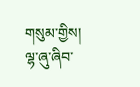གསུམ་གྱིས། ལྷ་ཞུ་ཞིབ་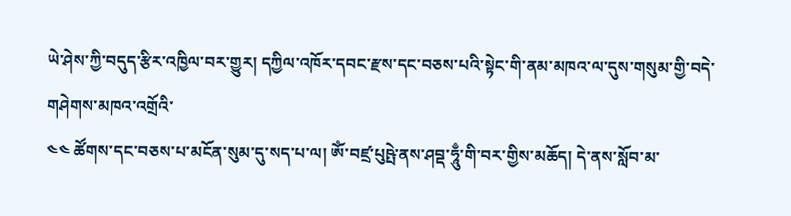ཡེ་ཤེས་ཀྱི་བདུད་རྩིར་འཁྱིལ་བར་གྱུར། དཀྱིལ་འཁོར་དབང་རྫས་དང་བཅས་པའི་སྟེང་གི་ནམ་མཁའ་ལ་དུས་གསུམ་གྱི་བདེ་གཤེགས་མཁའ་འགྲོའི་
༤༤ ཚོགས་དང་བཅས་པ་མངོན་སུམ་དུ་སད་པ་ལ། ༀ་བཛྲ་པུཥྤེ་ནས་ཤབྡ་ཧཱུྃ་གི་བར་གྱིས་མཆོད། དེ་ནས་སློབ་མ་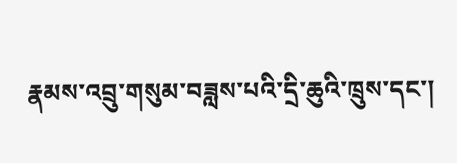རྣམས་འབྲུ་གསུམ་བཟླས་པའི་དྲི་ཆུའི་ཁྲུས་དང་།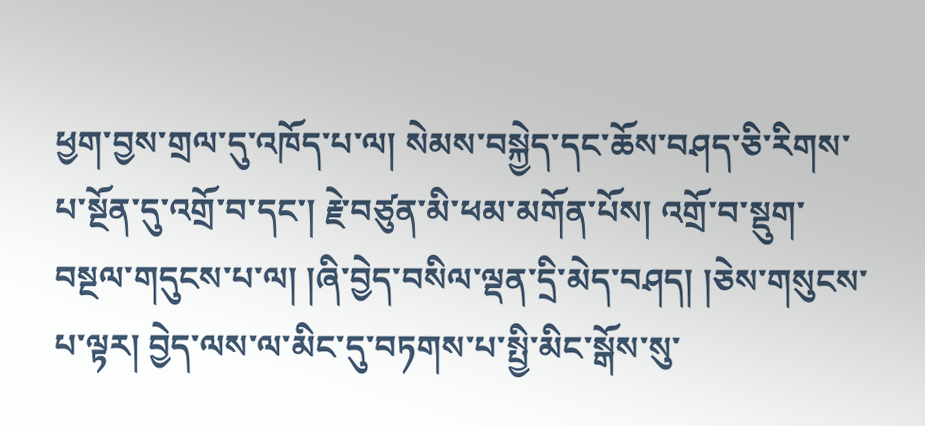ཕྱག་བྱས་གྲལ་དུ་འཁོད་པ་ལ། སེམས་བསྐྱེད་དང་ཆོས་བཤད་ཅི་རིགས་པ་སྔོན་དུ་འགྲོ་བ་དང་། རྗེ་བཙུན་མི་ཕམ་མགོན་པོས། འགྲོ་བ་སྡུག་བསྔལ་གདུངས་པ་ལ། །ཞི་བྱེད་བསིལ་ལྡན་དྲི་མེད་བཤད། །ཅེས་གསུངས་པ་ལྟར། བྱེད་ལས་ལ་མིང་དུ་བཏགས་པ་སྤྱི་མིང་སྒོས་སུ་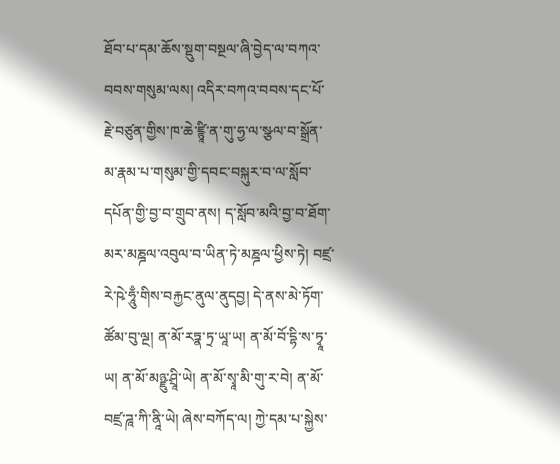ཐོབ་པ་དམ་ཆོས་སྡུག་བསྔལ་ཞི་བྱེད་ལ་བཀའ་བབས་གསུམ་ལས། འདིར་བཀའ་བབས་དང་པོ་རྗེ་བཙུན་གྱིས་ཁ་ཆེ་ཛྙཱི་ན་གུ་ཧྱ་ལ་སྩལ་བ་སྒྲོན་མ་རྣམ་པ་གསུམ་གྱི་དབང་བསྐུར་བ་ལ་སློབ་དཔོན་གྱི་བྱ་བ་གྲུབ་ནས། ད་སློབ་མའི་བྱ་བ་ཐོག་མར་མཎྜལ་འབུལ་བ་ཡིན་ཏེ་མཎྜལ་ཕྱིས་ཏེ། བཛྲ་རེ་ཥེ་ཧཱུྃ་གིས་བརྐྱང་ནུལ་ནུདབྱ། དེ་ནས་མེ་ཏོག་ཚོམ་བུ་ལྔ། ན་མོ་རཏྣ་ཏྲ་ཡཱ་ཡ། ན་མོ་བོ་དྷི་ས་ཏྭཱ་ཡ། ན་མོ་མཉྫུ་ཤྲཱི་ཡེ། ན་མོ་སྭཱ་མི་གུ་ར་བེ། ན་མོ་བཛྲ་ཌཱ་ཀི་ནཱི་ཡེ། ཞེས་བཀོད་ལ། ཀྱེ་དམ་པ་སྐྱེས་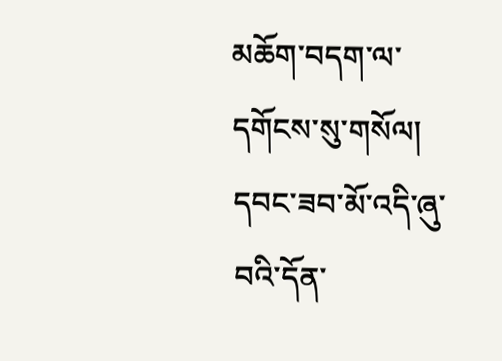མཆོག་བདག་ལ་དགོངས་སུ་གསོལ། དབང་ཟབ་མོ་འདི་ཞུ་བའི་དོན་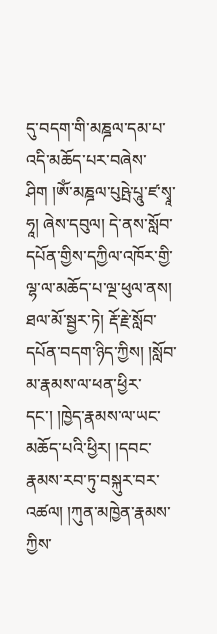དུ་བདག་གི་མཎྜལ་དམ་པ་འདི་མཆོད་པར་བཞེས་ཤིག །ༀ་མཎྜལ་པུཥྤེ་པཱུ་ཛ་སྭཱ་ཧཱ། ཞེས་དབུལ། དེ་ནས་སློབ་དཔོན་གྱིས་དཀྱིལ་འཁོར་གྱི་ལྷ་ལ་མཆོད་པ་ལྔ་ཕུལ་ནས། ཐལ་མོ་སྦྱར་ཏེ། རྡོ་རྗེ་སློབ་དཔོན་བདག་ཉིད་ཀྱིས། །སློབ་མ་རྣམས་ལ་ཕན་ཕྱིར་དང་། །ཁྱེད་རྣམས་ལ་ཡང་མཆོད་པའི་ཕྱིར། །དབང་རྣམས་རབ་ཏུ་བསྐུར་བར་འཚལ། །ཀུན་མཁྱེན་རྣམས་ཀྱིས་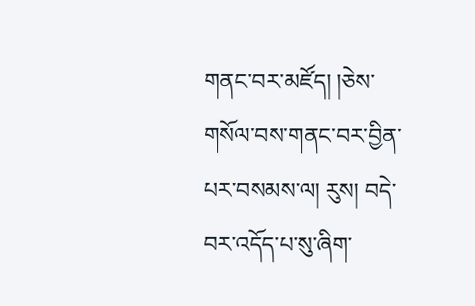གནང་བར་མཛོད། །ཅེས་གསོལ་བས་གནང་བར་བྱིན་པར་བསམས་ལ། རུས། བདེ་བར་འདོད་པ་སུ་ཞིག་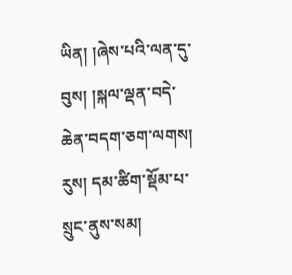ཡིན། །ཞེས་པའི་ལན་དུ་བུས། །སྐལ་ལྡན་བདེ་ཆེན་བདག་ཅག་ལགས། རུས། དམ་ཚིག་སྡོམ་པ་སྲུང་ནུས་སམ།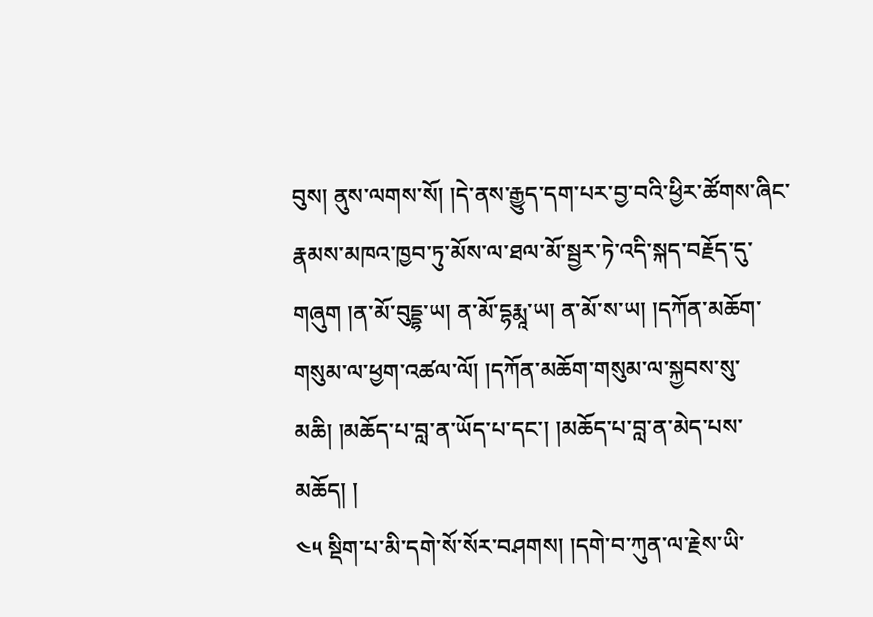བུས། ནུས་ལགས་སོ། །དེ་ནས་རྒྱུད་དག་པར་བྱ་བའི་ཕྱིར་ཚོགས་ཞིང་རྣམས་མཁའ་ཁྱབ་ཏུ་མོས་ལ་ཐལ་མོ་སྦྱར་ཏེ་འདི་སྐད་བརྗོད་དུ་གཞུག །ན་མོ་བུདྡྷ་ཡ། ན་མོ་དྷརྨཱ་ཡ། ན་མོ་ས་ཡ། །དཀོན་མཆོག་གསུམ་ལ་ཕྱག་འཚལ་ལོ། །དཀོན་མཆོག་གསུམ་ལ་སྐྱབས་སུ་མཆི། །མཆོད་པ་བླ་ན་ཡོད་པ་དང་། །མཆོད་པ་བླ་ན་མེད་པས་མཆོད། །
༤༥ སྡིག་པ་མི་དགེ་སོ་སོར་བཤགས། །དགེ་བ་ཀུན་ལ་རྗེས་ཡི་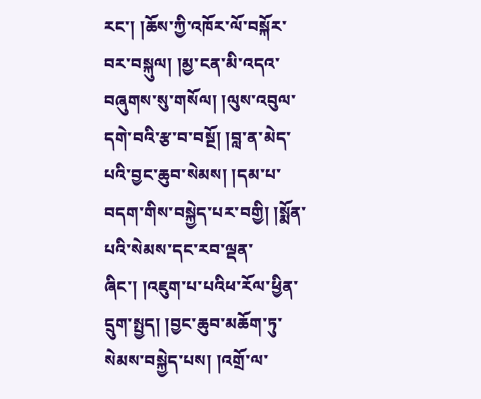རང་། །ཆོས་ཀྱི་འཁོར་ལོ་བསྐོར་བར་བསྐུལ། །མྱ་ངན་མི་འདའ་བཞུགས་སུ་གསོལ། །ལུས་འབུལ་དགེ་བའི་རྩ་བ་བསྔོ། །བླ་ན་མེད་པའི་བྱང་ཆུབ་སེམས། །དམ་པ་བདག་གིས་བསྐྱེད་པར་བགྱི། །སྨོན་པའི་སེམས་དང་རབ་ལྡན་ཞིང་། །འཇུག་པ་པའིཕ་རོལ་ཕྱིན་དྲུག་སྤྱད། །བྱང་ཆུབ་མཆོག་ཏུ་སེམས་བསྐྱེད་པས། །འགྲོ་ལ་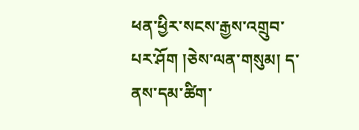ཕན་ཕྱིར་སངས་རྒྱས་འགྲུབ་པར་ཤོག །ཅེས་ལན་གསུམ། ད་ནས་དམ་ཚིག་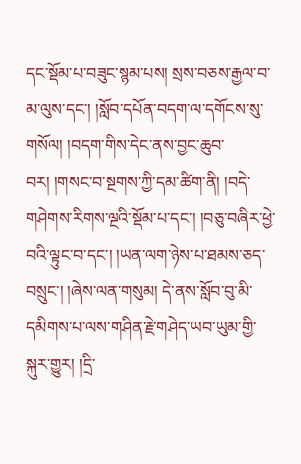དང་སྡོམ་པ་བཟུང་སྙམ་པས། སྲས་བཅས་རྒྱལ་བ་མ་ལུས་དང་། །སློབ་དཔོན་བདག་ལ་དགོངས་སུ་གསོལ། །བདག་གིས་དེང་ནས་བྱང་ཆུབ་བར། །གསང་བ་སྔགས་ཀྱི་དམ་ཚིག་ནི། །བདེ་གཤེགས་རིགས་ལྔའི་སྡོམ་པ་དང་། །བཅུ་བཞིར་ཕྱེ་བའི་ལྟུང་བ་དང་། །ཡན་ལག་ཉེས་པ་ཐམས་ཅད་བསྲུང་། །ཞེས་ལན་གསུམ། དེ་ནས་སློབ་བུ་མི་དམིགས་པ་ལས་གཤིན་རྗེ་གཤེད་ཡབ་ཡུམ་གྱི་སྐུར་གྱུར། །དྲི་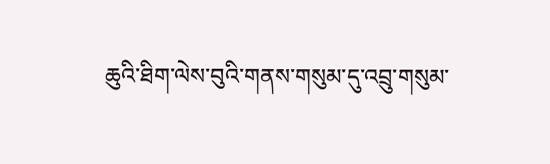ཆུའི་ཐིག་ལེས་བུའི་གནས་གསུམ་དུ་འབྲུ་གསུམ་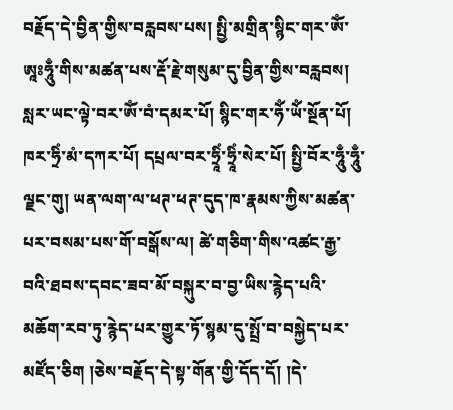བརྗོད་དེ་བྱིན་གྱིས་བརླབས་པས། སྤྱི་མགྲིན་སྙིང་གར་ༀ་ཨཱཿཧཱུྃ་གིས་མཚན་པས་རྡོ་རྗེ་གསུམ་དུ་བྱིན་གྱིས་བརླབས། སླར་ཡང་ལྟེ་བར་ༀ་བཾ་དམར་པོ། སྙིང་གར་ཧོཾ་ཡོཾ་སྔོན་པོ། ཁར་ཧྲིཾ་མཾ་དཀར་པོ། དཔྲལ་བར་ཧྲཱིཾ་ཧྲཱིཾ་སེར་པོ། སྤྱི་བོར་ཧཱུྃ་ཧཱུྃ་ལྗང་གུ། ཡན་ལག་ལ་ཕཊ་ཕཊ་དུད་ཁ་རྣམས་ཀྱིས་མཚན་པར་བསམ་པས་གོ་བསྒོས་ལ། ཚེ་གཅིག་གིས་འཚང་རྒྱ་བའི་ཐབས་དབང་ཟབ་མོ་བསྐུར་བ་བྱ་ཡིས་རྙེད་པའི་མཆོག་རབ་ཏུ་རྙེད་པར་གྱུར་ཏོ་སྙམ་དུ་སྤྲོ་བ་བསྐྱེད་པར་མཛོད་ཅིག །ཅེས་བརྗོད་དེ་སྟ་གོན་གྱི་དོད་དོ། །དེ་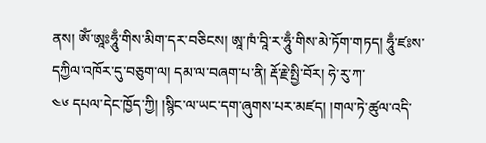ནས། ༀ་ཨཱཿཧཱུྃ་གིས་མིག་དར་བཅིངས། ཨཱ་ཁཾ་བཱི་ར་ཧཱུྃ་གིས་མེ་ཏོག་གཏད། ཧཱུྃ་ཛཿས་དཀྱིལ་འཁོར་དུ་བཅུག་ལ། དམ་ལ་བཞག་པ་ནི། རྡོ་རྗེ་སྤྱི་བོར། ཧེ་རུ་ཀ་
༤༦ དཔལ་དེང་ཁྱོད་ཀྱི། །སྙིང་ལ་ཡང་དག་ཞུགས་པར་མཛད། །གལ་ཏེ་ཚུལ་འདི་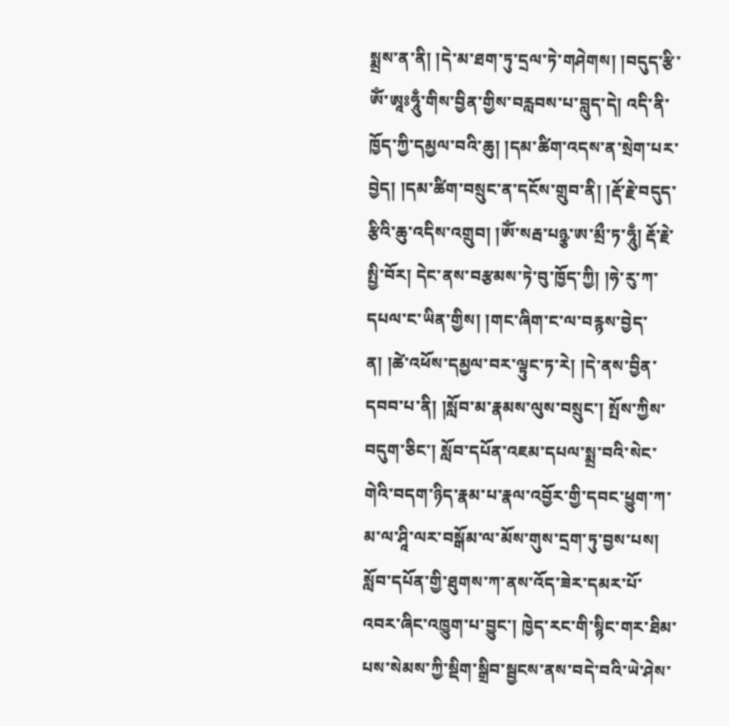སྨྲས་ན་ནི། །དེ་མ་ཐག་ཏུ་དྲལ་ཏེ་གཤེགས། །བདུད་རྩི་ༀ་ཨཱཿཧཱུྃ་གིས་བྱིན་གྱིས་བརླབས་པ་བླུད་དེ། འདི་ནི་ཁྱོད་ཀྱི་དམྱལ་བའི་ཆུ། །དམ་ཚིག་འདས་ན་སྲེག་པར་བྱེད། །དམ་ཚིག་བསྲུང་ན་དངོས་གྲུབ་ནི། །རྡོ་རྗེ་བདུད་རྩིའི་ཆུ་འདིས་འགྲུབ། །ༀ་སརྦ་པཉྩ་ཨ་མྲྀ་ཏ་ཧཱུྃ། རྡོ་རྗེ་སྤྱི་བོར། དེང་ནས་བརྩམས་ཏེ་བུ་ཁྱོད་ཀྱི། །ཧེ་རུ་ཀ་དཔལ་ང་ཡིན་གྱིས། །གང་ཞིག་ང་ལ་བརྙས་བྱེད་ན། །ཚེ་འཕོས་དམྱལ་བར་ལྟུང་ཏ་རེ། །དེ་ནས་བྱིན་དབབ་པ་ནི། །སློབ་མ་རྣམས་ལུས་བསྲུང་། སྤོས་ཀྱིས་བདུག་ཅིང་། སློབ་དཔོན་འཇམ་དཔལ་སྨྲ་བའི་སེང་གེའི་བདག་ཉིད་རྣམ་པ་རྣལ་འབྱོར་གྱི་དབང་ཕྱུག་ཀ་མ་ལ་ཤཱི་ལར་བསྒོམ་ལ་མོས་གུས་དྲག་ཏུ་བྱས་པས། སློབ་དཔོན་གྱི་ཐུགས་ཀ་ནས་འོད་ཟེར་དམར་པོ་འབར་ཞིང་འཁྱུག་པ་བྱུང་། ཁྱེད་རང་གི་སྙིང་གར་ཐིམ་པས་སེམས་ཀྱི་སྡིག་སྒྲིབ་སྦྱངས་ནས་བདེ་བའི་ཡེ་ཤེས་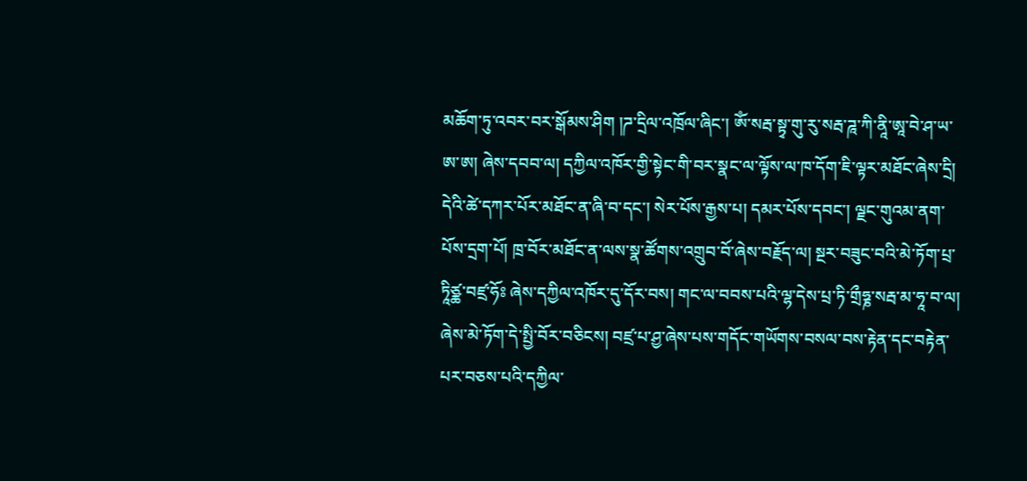མཆོག་ཏུ་འབར་བར་སྒོམས་ཤིག །ཌ་དྲིལ་འཁྲོལ་ཞིང་། ༀ་སརྦ་སྟྭ་གུ་རུ་སརྦ་ཌཱ་ཀི་ནཱི་ཨཱ་བེ་ཤ་ཡ་ཨ་ཨ། ཞེས་དབབ་ལ། དཀྱིལ་འཁོར་གྱི་སྟེང་གི་བར་སྣང་ལ་ལྟོས་ལ་ཁ་དོག་ཇི་ལྟར་མཐོང་ཞེས་དྲི། དེའི་ཚེ་དཀར་པོར་མཐོང་ན་ཞི་བ་དང་། སེར་པོས་རྒྱས་པ། དམར་པོས་དབང་། ལྗང་གུའམ་ནག་པོས་དྲག་པོ། ཁྲ་བོར་མཐོང་ན་ལས་སྣ་ཚོགས་འགྲུབ་བོ་ཞེས་བརྗོད་ལ། སྔར་བཟུང་བའི་མེ་ཏོག་པྲ་ཏཱིཙྪ་བཛྲ་ཧོཿ ཞེས་དཀྱིལ་འཁོར་དུ་དོར་བས། གང་ལ་བབས་པའི་ལྷ་དེས་པྲ་ཏི་གྲྀཧྞ་སརྦ་མ་ཧཱ་བ་ལ། ཞེས་མེ་ཏོག་དེ་སྤྱི་བོར་བཅིངས། བཛྲ་པ་ཤྱ་ཞེས་པས་གདོང་གཡོགས་བསལ་བས་རྟེན་དང་བརྟེན་པར་བཅས་པའི་དཀྱིལ་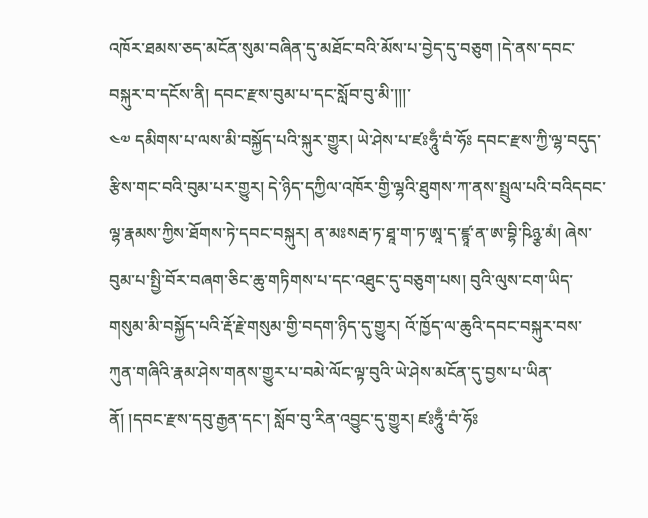འཁོར་ཐམས་ཅད་མངོན་སུམ་བཞིན་དུ་མཐོང་བའི་མོས་པ་བྱེད་དུ་བཅུག །དེ་ནས་དབང་བསྐུར་བ་དངོས་ནི། དབང་རྫས་བུམ་པ་དང་སློབ་བུ་མི་།།།་
༤༧ དམིགས་པ་ལས་མི་བསྐྱོད་པའི་སྐུར་གྱུར། ཡེ་ཤེས་པ་ཛཿཧཱུྃ་བཾ་ཧོཿ དབང་རྫས་ཀྱི་ལྷ་བདུད་རྩིས་གང་བའི་བུམ་པར་གྱུར། དེ་ཉིད་དཀྱིལ་འཁོར་གྱི་ལྷའི་ཐུགས་ཀ་ནས་སྤྲུལ་པའི་བའིདབང་ལྷ་རྣམས་ཀྱིས་ཐོགས་ཏེ་དབང་བསྐུར། ན་མཿསརྦ་ཏ་ཐཱ་ག་ཏ་ཨཱ་ད་ཛྙཱ་ན་ཨ་བྷི་ཥིཉྩ་མཾ། ཞེས་བུམ་པ་སྤྱི་བོར་བཞག་ཅིང་ཆུ་གཏིགས་པ་དང་འཐུང་དུ་བཅུག་པས། བུའི་ལུས་ངག་ཡིད་གསུམ་མི་བསྐྱོད་པའི་རྡོ་རྗེ་གསུམ་གྱི་བདག་ཉིད་དུ་གྱུར། འོ་ཁྱོད་ལ་ཆུའི་དབང་བསྐུར་བས་ཀུན་གཞིའི་རྣམ་ཤེས་གནས་གྱུར་པ་བམེ་ལོང་ལྟ་བུའི་ཡེ་ཤེས་མངོན་དུ་བྱས་པ་ཡིན་ནོ། །དབང་རྫས་དབུ་རྒྱན་དང་། སློབ་བུ་རིན་འབྱུང་དུ་གྱུར། ཛཿཧཱུྃ་བཾ་ཧོཿ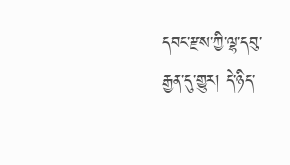དབང་རྫས་ཀྱི་ལྷ་དབུ་རྒྱན་དུ་གྱུར། དེ་ཉིད་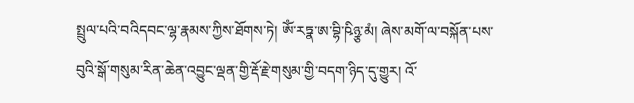སྤྲུལ་པའི་བའིདབང་ལྷ་རྣམས་ཀྱིས་ཐོགས་ཏེ། ༀ་རཏྣ་ཨ་བྷི་ཥིཉྩ་མཾ། ཞེས་མགོ་ལ་བསྐོན་པས་བུའི་སྒོ་གསུམ་རིན་ཆེན་འབྱུང་ལྡན་གྱི་རྡོ་རྗེ་གསུམ་གྱི་བདག་ཉིད་དུ་གྱུར། འོ་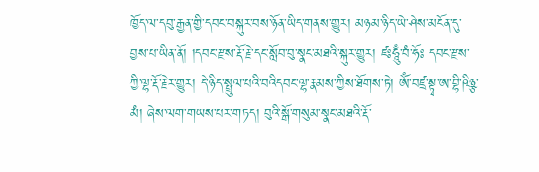ཁྱོད་ལ་དབུ་རྒྱན་གྱི་དབང་བསྐུར་བས་ཉོན་ཡིད་གནས་གྱུར། མཉམ་ཉིད་ཡེ་ཤེས་མངོན་དུ་བྱས་པ་ཡིན་ནོ། །དབང་རྫས་རྡོ་རྗེ་དང་སློབ་བུ་སྣང་མཐའི་སྐུར་གྱུར། ཛཿཧཱུྃ་བཾ་ཧོཿ དབང་རྫས་ཀྱི་ལྷ་རྡོ་རྗེར་གྱུར། དེ་ཉིད་སྤྲུལ་པའི་བའིདབང་ལྷ་རྣམས་ཀྱིས་ཐོགས་ཏེ། ༀ་བཛྲ་སྟྭ་ཨ་བྷི་ཥིཉྩ་མཾ། ཞེས་ལག་གཡས་པར་གཏད། བུའི་སྒོ་གསུམ་སྣང་མཐའི་རྡོ་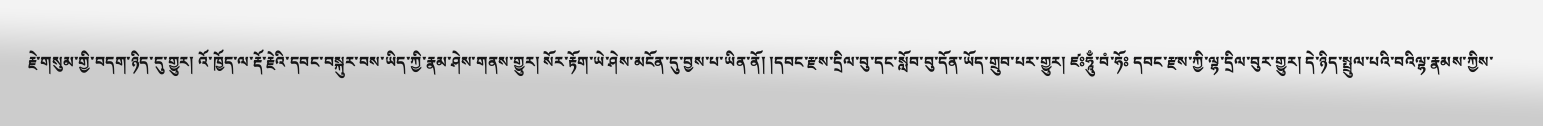རྗེ་གསུམ་གྱི་བདག་ཉིད་དུ་གྱུར། འོ་ཁྱོད་ལ་རྡོ་རྗེའི་དབང་བསྐུར་བས་ཡིད་ཀྱི་རྣམ་ཤེས་གནས་གྱུར། སོར་རྟོག་ཡེ་ཤེས་མངོན་དུ་བྱས་པ་ཡིན་ནོ། །དབང་རྫས་དྲིལ་བུ་དང་སློབ་བུ་དོན་ཡོད་གྲུབ་པར་གྱུར། ཛཿཧཱུྃ་བཾ་ཧོཿ དབང་རྫས་ཀྱི་ལྷ་དྲིལ་བུར་གྱུར། དེ་ཉིད་སྤྲུལ་པའི་བའིལྷ་རྣམས་ཀྱིས་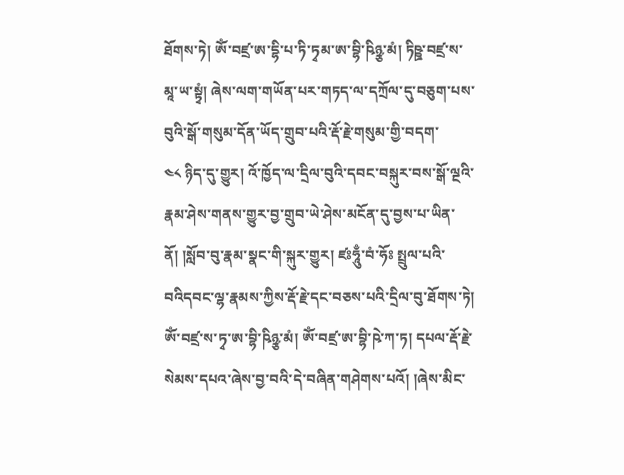ཐོགས་ཏེ། ༀ་བཛྲ་ཨ་དྷི་པ་ཏི་ཏྭམ་ཨ་བྷི་ཥིཉྩ་མཾ། ཏིཥྛ་བཛྲ་ས་མཱ་ཡ་སྟྭཾ། ཞེས་ལག་གཡོན་པར་གཏད་ལ་དཀྲོལ་དུ་བཅུག་པས་བུའི་སྒོ་གསུམ་དོན་ཡོད་གྲུབ་པའི་རྡོ་རྗེ་གསུམ་གྱི་བདག་
༤༨ ཉིད་དུ་གྱུར། འོ་ཁྱོད་ལ་དྲིལ་བུའི་དབང་བསྐུར་བས་སྒོ་ལྔའི་རྣམ་ཤེས་གནས་གྱུར་བྱ་གྲུབ་ཡེ་ཤེས་མངོན་དུ་བྱས་པ་ཡིན་ནོ། །སློབ་བུ་རྣམ་སྣང་གི་སྐུར་གྱུར། ཛཿཧཱུྃ་བཾ་ཧོཿ སྤྲུལ་པའི་བའིདབང་ལྷ་རྣམས་ཀྱིས་རྡོ་རྗེ་དང་བཅས་པའི་དྲིལ་བུ་ཐོགས་ཏེ། ༀ་བཛྲ་ས་ཏྭ་ཨ་བྷི་ཥིཉྩ་མཾ། ༀ་བཛྲ་ཨ་བྷི་ཥེ་ཀ་ཏ། དཔལ་རྡོ་རྗེ་སེམས་དཔའ་ཞེས་བྱ་བའི་དེ་བཞིན་གཤེགས་པའོ། །ཞེས་མིང་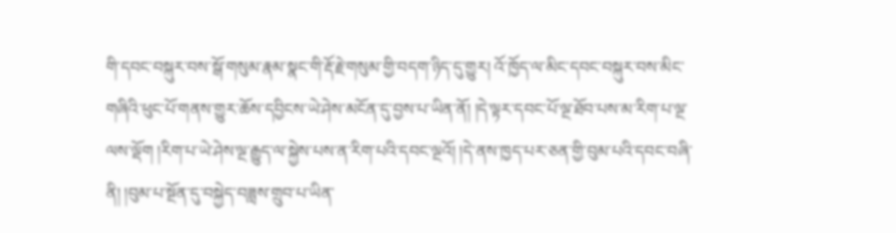གི་དབང་བསྐུར་བས་སྒོ་གསུམ་རྣམ་སྣང་གི་རྡོ་རྗེ་གསུམ་གྱི་བདག་ཉིད་དུ་གྱུར། འོ་ཁྱོད་ལ་མིང་དབང་བསྐུར་བས་མིང་གཞིའི་ཕུང་པོ་གནས་གྱུར་ཆོས་དབྱིངས་ཡེ་ཤེས་མངོན་དུ་བྱས་པ་ཡིན་ནོ། །དེ་ལྟར་དབང་པོ་ལྔ་ཐོབ་པས་མ་རིག་པ་ལྔ་ལས་ལྡོག །རིག་པ་ཡེ་ཤེས་ལྔ་རྒྱུད་ལ་སྐྱེས་པས་ན་རིག་པའི་དབང་ལྔའོ། །དེ་ནས་ཁྱད་པར་ཅན་གྱི་བུམ་པའི་དབང་བཞི་ནི། །བུམ་པ་སྔོན་དུ་བསྐྱེད་བཟླས་གྲུབ་པ་ཡིན་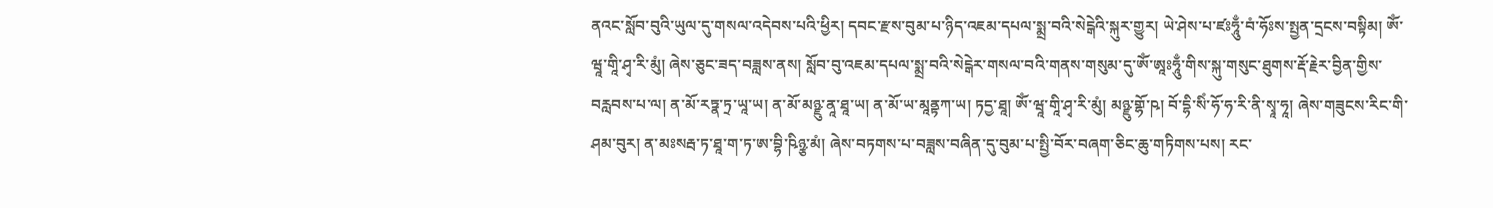ནའང་སློབ་བུའི་ཡུལ་དུ་གསལ་འདེབས་པའི་ཕྱིར། དབང་རྫས་བུམ་པ་ཉིད་འཇམ་དཔལ་སྨྲ་བའི་སེངྒེའི་སྐུར་གྱུར། ཡེ་ཤེས་པ་ཛཿཧཱུྃ་བཾ་ཧོཿས་སྤྱན་དྲངས་བསྟིམ། ༀ་ཝཱ་གཱི་ཤྭ་རི་མུཾ། ཞེས་ཅུང་ཟད་བཟླས་ནས། སློབ་བུ་འཇམ་དཔལ་སྨྲ་བའི་སེངྒེར་གསལ་བའི་གནས་གསུམ་དུ་ༀ་ཨཱཿཧཱུྃ་གིས་སྐུ་གསུང་ཐུགས་རྡོ་རྗེར་བྱིན་གྱིས་བརླབས་པ་ལ། ན་མོ་རཏྣ་ཏྲ་ཡཱ་ཡ། ན་མོ་མཉྫུ་ནཱ་ཐཱ་ཡ། ན་མོ་ཡ་མཱནྟཀ་ཡ། ཏདྱ་ཐཱ། ༀ་ཝཱ་གཱི་ཤྭ་རི་མུཾ། མཉྫུ་གྷོ་ཥ། བོ་དྷི་སིཾ་ཧོ་ཧ་རི་ནི་སྭཱ་ཧཱ། ཞེས་གཟུངས་རིང་གི་ཤམ་བུར། ན་མཿསརྦ་ཏ་ཐཱ་ག་ཏ་ཨ་བྷི་ཥིཉྩ་མཾ། ཞེས་བཏགས་པ་བཟླས་བཞིན་དུ་བུམ་པ་སྤྱི་བོར་བཞག་ཅིང་ཆུ་གཏིགས་པས། རང་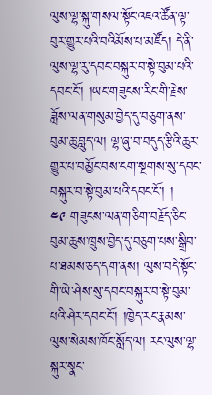ལུས་ལྷ་སྐུ་གསལ་སྟོང་འཇའ་ཚོན་ལྟ་བུར་གྱུར་པའི་བའིམོས་པ་མཛོད། དེ་ནི་ལུས་ལྷ་རུ་དབང་བསྐུར་བ་སྟེ་བུམ་པའི་དབང་ངོ་། །ཡང་གཟུངས་རིང་གི་རྗེས་ཟློས་ལན་གསུམ་བྱེད་དུ་བཅུག་ནས་བུམ་ཆུ་བླུད་ལ། ལྷ་ཞུ་བ་བདུད་རྩིའི་ཆུར་གྱུར་པ་བམྱོང་བས་ངག་སྔགས་སུ་དབང་བསྐུར་བ་སྟེ་བུམ་པའི་དབང་ངོ་། །
༤༩ གཟུངས་ལན་གཅིག་བརྗོད་ཅིང་བུམ་ཆུས་ཁྲུས་བྱེད་དུ་བཅུག་པས་སྒྲིབ་པ་ཐམས་ཅད་དག་ནས། ལུས་བདེ་སྟོང་གི་ཡེ་ཤེས་སུ་དབང་བསྐུར་བ་སྟེ་བུམ་པའི་ཤེར་དབང་ངོ་། །ཁྱེད་རང་རྣམས་ལུས་སེམས་ཁོང་སློད་ལ། རང་ལུས་ལྷ་སྐུར་སྣང་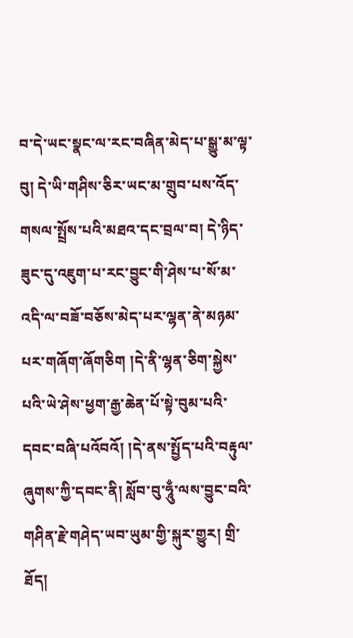བ་དེ་ཡང་སྣང་ལ་རང་བཞིན་མེད་པ་སྒྱུ་མ་ལྟ་བུ། དེ་ཡི་གཤིས་ཅིར་ཡང་མ་གྲུབ་པས་འོད་གསལ་སྤྲོས་པའི་མཐའ་དང་བྲལ་བ། དེ་ཉིད་ཟུང་དུ་འཇུག་པ་རང་བྱུང་གི་ཤེས་པ་སོ་མ་འདི་ལ་བཟོ་བཅོས་མེད་པར་ལྷན་ནེ་མཉམ་པར་གཞོག་ཞོགཅིག །དེ་ནི་ལྷན་ཅིག་སྐྱེས་པའི་ཡེ་ཤེས་ཕྱག་རྒྱ་ཆེན་པོ་སྟེ་བུམ་པའི་དབང་བཞི་པའོབའོ། །དེ་ནས་སྤྱོད་པའི་བརྟུལ་ཞུགས་ཀྱི་དབང་ནི། སློབ་བུ་ཧཱུྃ་ལས་བྱུང་བའི་གཤིན་རྗེ་གཤེད་ཡབ་ཡུམ་གྱི་སྐུར་གྱུར། གྲི་ཐོད།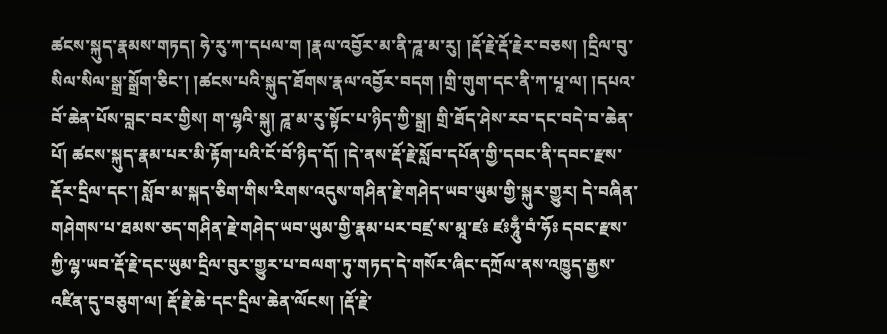ཚངས་སྐུད་རྣམས་གཏད། ཧེ་རུ་ཀ་དཔལ་ག །རྣལ་འབྱོར་མ་ནི་ཌཱ་མ་རུ། །རྡོ་རྗེ་རྡོ་རྗེར་བཅས། །དྲིལ་བུ་སིལ་སིལ་སྒྲ་སྒྲོག་ཅིང་། །ཚངས་པའི་སྐུད་ཐོགས་རྣལ་འབྱོར་བདག །གྲི་གུག་དང་ནི་ཀ་པཱ་ལ། །དཔའ་བོ་ཆེན་པོས་བླང་བར་གྱིས། ག་ལྷའི་སྐུ། ཌཱ་མ་རུ་སྟོང་པ་ཉིད་ཀྱི་སྒྲ། གྲི་ཐོད་ཤེས་རབ་དང་བདེ་བ་ཆེན་པོ། ཚངས་སྐུད་རྣམ་པར་མི་རྟོག་པའི་ངོ་བོ་ཉིད་དོ། །དེ་ནས་རྡོ་རྗེ་སློབ་དཔོན་གྱི་དབང་ནི་དབང་རྫས་རྡོར་དྲིལ་དང་། སློབ་མ་སྐད་ཅིག་གིས་རིགས་འདུས་གཤིན་རྗེ་གཤེད་ཡབ་ཡུམ་གྱི་སྐུར་གྱུར། དེ་བཞིན་གཤེགས་པ་ཐམས་ཅད་གཤིན་རྗེ་གཤེད་ཡབ་ཡུམ་གྱི་རྣམ་པར་བཛྲ་ས་མཱ་ཛཿ ཛཿཧཱུྃ་བཾ་ཧོཿ དབང་རྫས་ཀྱི་ལྷ་ཡབ་རྡོ་རྗེ་དང་ཡུམ་དྲིལ་བུར་གྱུར་པ་བལག་ཏུ་གཏད་དེ་གསོར་ཞིང་དཀྲོལ་ནས་འཁྱུད་རྒྱས་འཛིན་དུ་བཅུག་ལ། རྡོ་རྗེ་ཆེ་དང་དྲིལ་ཆེན་ལོངས། །རྡོ་རྗེ་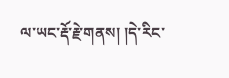ལ་ཡང་རྡོ་རྗེ་གནས། །དེ་རིང་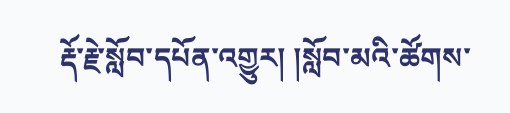རྡོ་རྗེ་སློབ་དཔོན་འགྱུར། །སློབ་མའི་ཚོགས་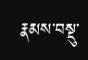རྣམས་བསྡུ་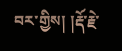བར་གྱིས། །རྡོ་རྗེ་